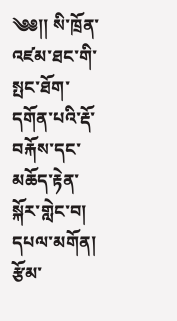༄༅།། སི་ཁྲོན་འཛམ་ཐང་གི་སྤང་ཐོག་དགོན་པའི་རྡོ་བརྐོས་དང་མཆོད་རྟེན་སྐོར་གླེང་བ།
དཔལ་མགོན། རྩོམ་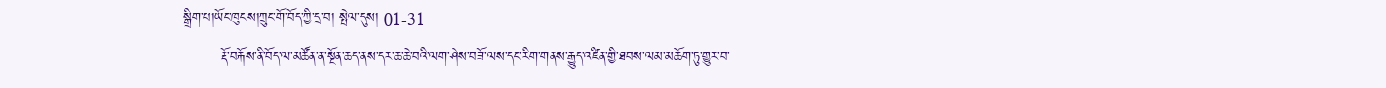སྒྲིག་པ།ཡོང་ཁུངས།ཀྲུང་གོ་བོད་ཀྱི་དྲ་བ། སྤེལ་དུས། 01-31
        རྡོ་བརྐོས་ནི་བོད་ལ་མཚོན་ན་སྔོན་ཆད་ནས་དར་ཆ་ཆེ་བའི་ལག་ཤེས་བཟོ་ལས་དང་རིག་གནས་རྒྱུད་འཛིན་གྱི་ཐབས་ལམ་མཆོག་ཏུ་གྱུར་བ་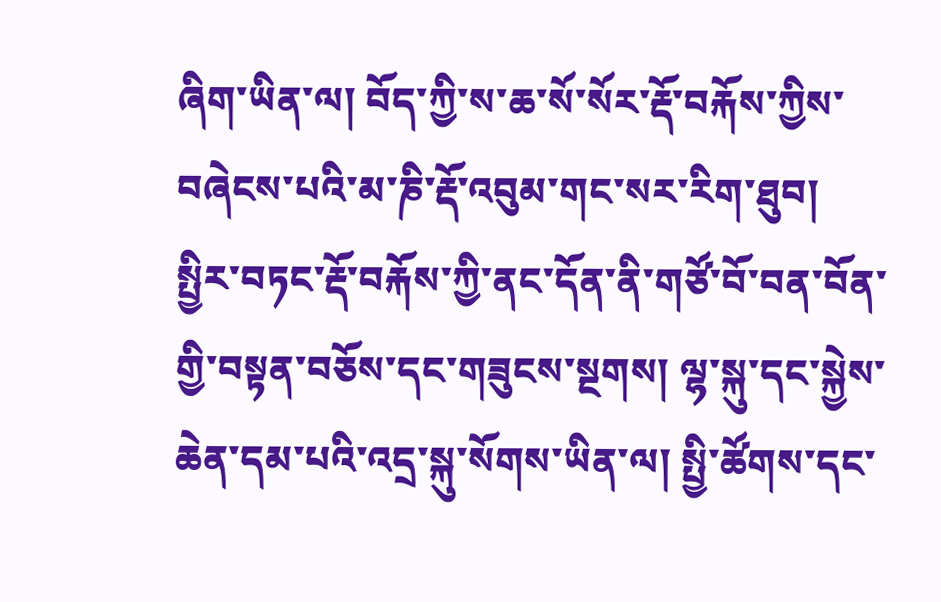ཞིག་ཡིན་ལ། བོད་ཀྱི་ས་ཆ་སོ་སོར་རྡོ་བརྐོས་ཀྱིས་བཞེངས་པའི་མ་ཎི་རྡོ་འབུམ་གང་སར་རིག་ཐུབ། སྤྱིར་བཏང་རྡོ་བརྐོས་ཀྱི་ནང་དོན་ནི་གཙོ་བོ་བན་བོན་གྱི་བསྟན་བཅོས་དང་གཟུངས་སྔགས། ལྷ་སྐུ་དང་སྐྱེས་ཆེན་དམ་པའི་འདྲ་སྐུ་སོགས་ཡིན་ལ། སྤྱི་ཚོགས་དང་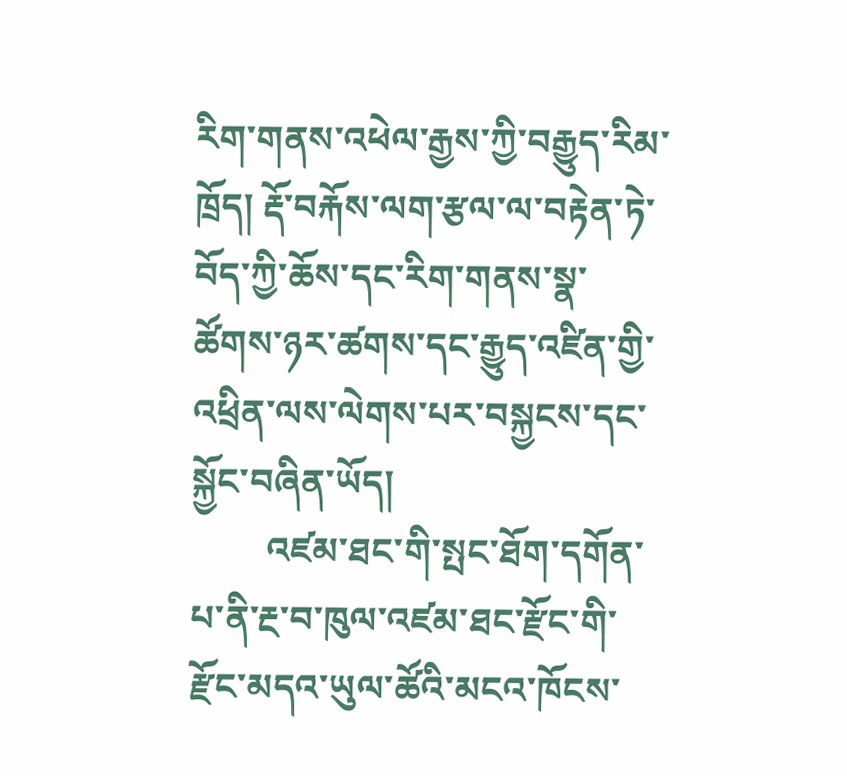རིག་གནས་འཕེལ་རྒྱས་ཀྱི་བརྒྱུད་རིམ་ཁྲོད། རྡོ་བརྐོས་ལག་རྩལ་ལ་བརྟེན་ཏེ་བོད་ཀྱི་ཆོས་དང་རིག་གནས་སྣ་ཚོགས་ཉར་ཚགས་དང་རྒྱུད་འཛིན་གྱི་འཕྲིན་ལས་ལེགས་པར་བསྐྱངས་དང་སྐྱོང་བཞིན་ཡོད།
        འཛམ་ཐང་གི་སྤང་ཐོག་དགོན་པ་ནི་རྔ་བ་ཁུལ་འཛམ་ཐང་རྫོང་གི་རྫོང་མདའ་ཡུལ་ཚོའི་མངའ་ཁོངས་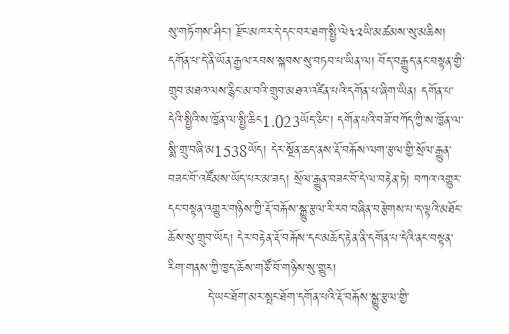སུ་གཏོགས་ཤིང་། རྫོང་མཁར་དེ་དང་བར་ཐག་སྤྱི་ལེ༣༢ཡི་མཚམས་སུ་མཆིས། དགོན་པ་དེ་ནི་ཡོན་རྒྱལ་རབས་སྐབས་སུ་བཏབ་པ་ཡིན་ལ། བོད་བརྒྱུད་ནང་བསྟན་གྱི་གྲུབ་མཐའ་ལས་རྙིང་མ་བའི་གྲུབ་མཐའ་འཛིན་པའི་དགོན་པ་ཞིག་ཡིན། དགོན་པ་དེའི་སྤྱིའི་ས་ཁྱོན་ལ་སྤྱི་ཆིང1.023ཡོད་ཅིང་། དགོན་པའི་བཟོ་བཀོད་ཀྱི་ས་ཁྱོན་ལ་སྨི་གྲུ་བཞི་མ1538ཡོད། དེར་སྔོན་ཆད་ནས་རྡོ་བརྐོས་ལག་རྩལ་གྱི་སྲོལ་རྒྱུན་བཟང་བོ་འཛོམས་ཡོད་པར་མ་ཟད། སྲོལ་རྒྱུན་བཟང་བོ་དེ་ལ་བརྟེན་ཏེ། བཀའ་འགྱུར་དང་བསྟན་འགྱུར་གཉིས་ཀྱི་རྡོ་བརྐོས་སྒྱུ་རྩལ་རི་རབ་བཞིན་བརྩེགས་པ་ད་ལྟའི་མཐོང་ཆོས་སུ་གྲུབ་ཡོད། དེར་བརྟེན་རྡོ་བརྐོས་དང་མཆོད་རྟེན་ནི་དགོན་པ་དེའི་ནང་བསྟན་རིག་གནས་ཀྱི་ཁྱད་ཆོས་གཙོ་བོ་གཉིས་སུ་གྱུར།
         དེ་ཡང་ཐོག་མར་སྤང་ཐོག་དགོན་པའི་རྡོ་བརྐོས་སྒྱུ་རྩལ་གྱི་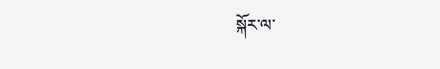སྐོར་ལ་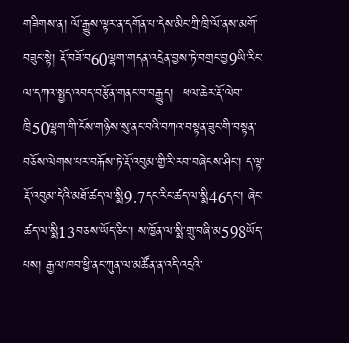གཟིགས་ན། ལོ་རྒྱུས་ལྟར་ན་དགོན་པ་དེས་མིང་ཀྲི་ཁྲི་ལོ་ནས་མགོ་བཟུང་སྟེ། རྡོ་བཟོ་བ60ལྷག་གདན་འདྲེན་བྱས་ཏེ་བགྲང་བྱ9ཡི་རིང་ལ་དཀའ་སྤྱད་འབད་བརྩོན་གནང་བ་བརྒྱུད།  ཕལ་ཆེར་རྡོ་ལེབ་ཁྲི50ལྷག་གི་ངོས་གཉིས་སུ་ནང་བའི་བཀའ་བསྟན་ཟུང་གི་བསྟན་བཅོས་ལེགས་པར་བརྐོས་ཏེ་རྡོ་འབུམ་གྱི་རི་རབ་བཞེངས་ཤིང་། ད་ལྟ་རྡོ་འབུམ་དེའི་མཐོ་ཚད་ལ་སྨི9.7དང་རིང་ཚད་ལ་སྨི46དང་། ཞེང་ཚད་ལ་སྨི13བཅས་ཡོད་ཅིང་། ས་ཁྱོན་ལ་སྨི་གྲུ་བཞི་མ598ཡོད་པས། རྒྱལ་ཁབ་ཕྱི་ནང་ཀུན་ལ་མཚོན་ན་འདི་འདྲའི་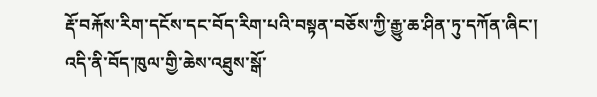རྡོ་བརྐོས་རིག་དངོས་དང་བོད་རིག་པའི་བསྟན་བཅོས་ཀྱི་རྒྱུ་ཆ་ཤིན་ཏུ་དཀོན་ཞིང་། འདི་ནི་བོད་ཁུལ་གྱི་ཆེས་འཐུས་སྒོ་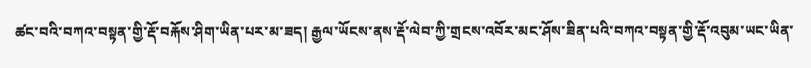ཚང་བའི་བཀའ་བསྟན་གྱི་རྡོ་བརྐོས་ཤིག་ཡིན་པར་མ་ཟད། རྒྱལ་ཡོངས་ནས་རྡོ་ལེབ་ཀྱི་གྲངས་འབོར་མང་ཤོས་ཟིན་པའི་བཀའ་བསྟན་གྱི་རྡོ་འབུམ་ཡང་ཡིན་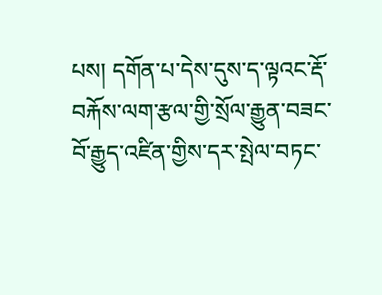པས། དགོན་པ་དེས་དུས་ད་ལྟའང་རྡོ་བརྐོས་ལག་རྩལ་གྱི་སྲོལ་རྒྱུན་བཟང་བོ་རྒྱུད་འཛིན་གྱིས་དར་སྤེལ་བཏང་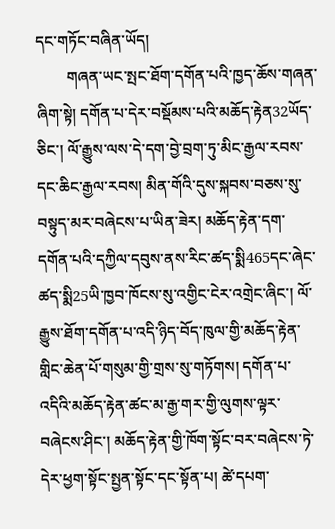དང་གཏོང་བཞིན་ཡོད།
        གཞན་ཡང་སྤང་ཐོག་དགོན་པའི་ཁྱད་ཆོས་གཞན་ཞིག་སྟེ། དགོན་པ་དེར་བསྡོམས་པའི་མཆོད་རྟེན32ཡོད་ཅིང་། ལོ་རྒྱུས་ལས་དེ་དག་བྱེ་བྲག་ཏུ་མིང་རྒྱལ་རབས་དང་ཆིང་རྒྱལ་རབས། མིན་གོའི་དུས་སྐབས་བཅས་སུ་བསྟུད་མར་བཞེངས་པ་ཡིན་ཟེར། མཆོད་རྟེན་དག་དགོན་པའི་དཀྱིལ་དབུས་ནས་རིང་ཚད་སྨི465དང་ཞེང་ཚད་སྨི25ཡི་ཁྱབ་ཁོངས་སུ་འགྱིང་ངེར་འགྲེང་ཞིང་། ལོ་རྒྱུས་ཐོག་དགོན་པ་འདི་ཉིད་བོད་ཁུལ་གྱི་མཆོད་རྟེན་གླིང་ཆེན་པོ་གསུམ་གྱི་གྲས་སུ་གཏོགས། དགོན་པ་འདིའི་མཆོད་རྟེན་ཚང་མ་རྒྱ་གར་གྱི་ལུགས་ལྟར་བཞེངས་ཤིང་། མཆོད་རྟེན་གྱི་ཁོག་སྟོང་བར་བཞེངས་ཏེ་དེར་ཕྱག་སྟོང་སྤྱན་སྟོང་དང་སྟོན་པ། ཚེ་དཔག་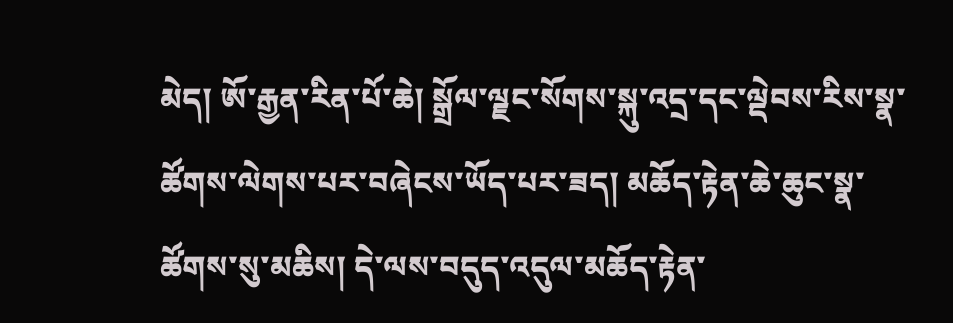མེད། ཨོ་རྒྱན་རིན་པོ་ཆེ། སྒྲོལ་ལྗང་སོགས་སྐུ་འདྲ་དང་ལྡེབས་རིས་སྣ་ཚོགས་ལེགས་པར་བཞེངས་ཡོད་པར་ཟད། མཆོད་རྟེན་ཆེ་ཆུང་སྣ་ཚོགས་སུ་མཆིས། དེ་ལས་བདུད་འདུལ་མཆོད་རྟེན་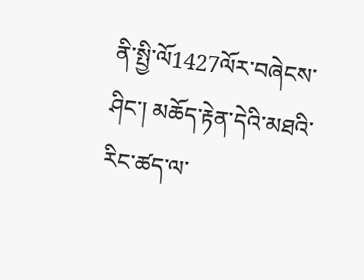ནི་སྤྱི་ལོ1427ལོར་བཞེངས་ཤིང་། མཆོད་རྟེན་དེའི་མཐའི་རིང་ཚད་ལ་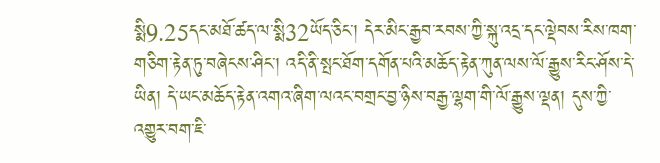སྨི9.25དང་མཐོ་ཚད་ལ་སྨི32ཡོད་ཅིང་། དེར་མིང་རྒྱབ་རབས་ཀྱི་སྐུ་འདྲ་དང་ལྡེབས་རིས་ཁག་གཅིག་རྟེན་ཏུ་བཞེངས་ཤིང་། འདི་ནི་སྤང་ཐོག་དགོན་པའི་མཆོད་རྟེན་ཀུན་ལས་ལོ་རྒྱུས་རིང་ཤོས་དེ་ཡིན། དེ་ཡང་མཆོད་རྟེན་འགའ་ཞིག་ལའང་བགྲང་བྱ་ཉིས་བརྒྱ་ལྷག་གི་ལོ་རྒྱུས་ལྡན། དུས་ཀྱི་འགྱུར་བག་ཇི་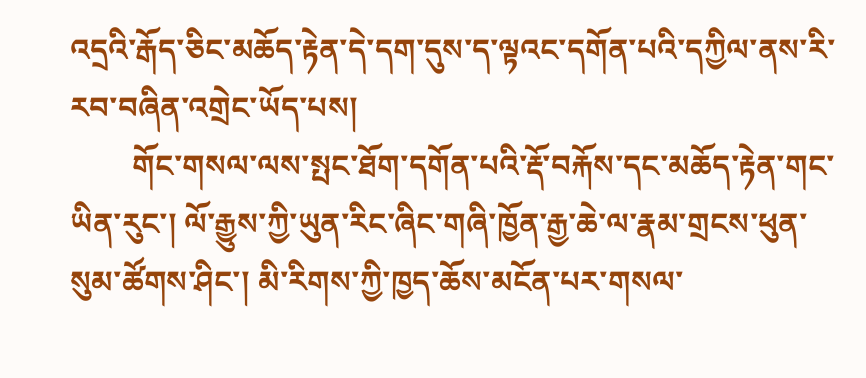འདྲའི་རྒོད་ཅིང་མཆོད་རྟེན་དེ་དག་དུས་ད་ལྟའང་དགོན་པའི་དཀྱིལ་ནས་རི་རབ་བཞིན་འགྲེང་ཡོད་པས།
        གོང་གསལ་ལས་སྤང་ཐོག་དགོན་པའི་རྡོ་བརྐོས་དང་མཆོད་རྟེན་གང་ཡིན་རུང་། ལོ་རྒྱུས་ཀྱི་ཡུན་རིང་ཞིང་གཞི་ཁྱོན་རྒྱ་ཆེ་ལ་རྣམ་གྲངས་ཕུན་སུམ་ཚོགས་ཤིང་། མི་རིགས་ཀྱི་ཁྱད་ཆོས་མངོན་པར་གསལ་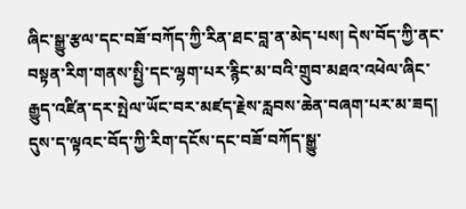ཞིང་སྒྱུ་རྩལ་དང་བཟོ་བཀོད་ཀྱི་རིན་ཐང་བླ་ན་མེད་པས། དེས་བོད་ཀྱི་ནང་བསྟན་རིག་གནས་སྤྱི་དང་ལྷག་པར་རྙིང་མ་བའི་གྲུབ་མཐའ་འཕེལ་ཞིང་རྒྱུད་འཛིན་དར་སྤེལ་ཡོང་བར་མཛད་རྗེས་རླབས་ཆེན་བཞག་པར་མ་ཟད། དུས་ད་ལྟའང་བོད་ཀྱི་རིག་དངོས་དང་བཟོ་བཀོད་སྒྱུ་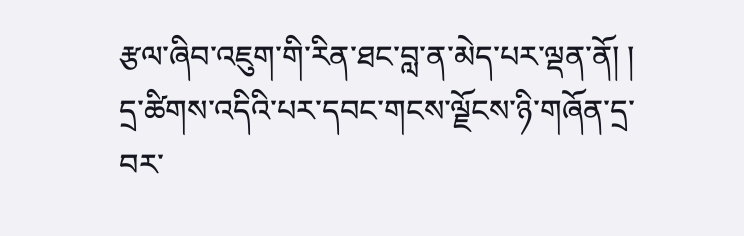རྩལ་ཞིབ་འཇུག་གི་རིན་ཐང་བླ་ན་མེད་པར་ལྡན་ནོ། །
དྲ་ཚིགས་འདིའི་པར་དབང་གངས་ལྗོངས་ཉི་གཞོན་དྲ་བར་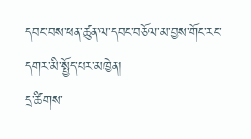དབང་བས་ཕན་ཚུན་ལ་དབང་བཅོལ་མ་བྱས་གོང་རང་དགར་མི་སྤྱོད་པར་མཁྱེན།
དྲ་ཚིགས་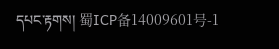དཔང་རྟགས། 蜀ICP备14009601号-1